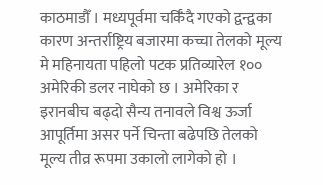काठमाडौँ । मध्यपूर्वमा चर्किँदै गएको द्वन्द्वका कारण अन्तर्राष्ट्रिय बजारमा कच्चा तेलको मूल्य मे महिनायता पहिलो पटक प्रतिव्यारेल १०० अमेरिकी डलर नाघेको छ । अमेरिका र इरानबीच बढ्दो सैन्य तनावले विश्व ऊर्जा आपूर्तिमा असर पर्ने चिन्ता बढेपछि तेलको मूल्य तीव्र रूपमा उकालो लागेको हो ।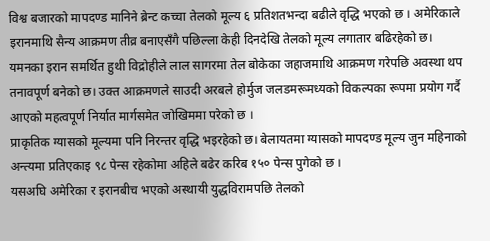विश्व बजारको मापदण्ड मानिने ब्रेन्ट कच्चा तेलको मूल्य ६ प्रतिशतभन्दा बढीले वृद्धि भएको छ । अमेरिकाले इरानमाथि सैन्य आक्रमण तीव्र बनाएसँगै पछिल्ला केही दिनदेखि तेलको मूल्य लगातार बढिरहेको छ।
यमनका इरान समर्थित हुथी विद्रोहीले लाल सागरमा तेल बोकेका जहाजमाथि आक्रमण गरेपछि अवस्था थप तनावपूर्ण बनेको छ। उक्त आक्रमणले साउदी अरबले होर्मुज जलडमरूमध्यको विकल्पका रूपमा प्रयोग गर्दै आएको महत्वपूर्ण निर्यात मार्गसमेत जोखिममा परेको छ ।
प्राकृतिक ग्यासको मूल्यमा पनि निरन्तर वृद्धि भइरहेको छ। बेलायतमा ग्यासको मापदण्ड मूल्य जुन महिनाको अन्त्यमा प्रतिएकाइ ९८ पेन्स रहेकोमा अहिले बढेर करिब १५० पेन्स पुगेको छ ।
यसअघि अमेरिका र इरानबीच भएको अस्थायी युद्धविरामपछि तेलको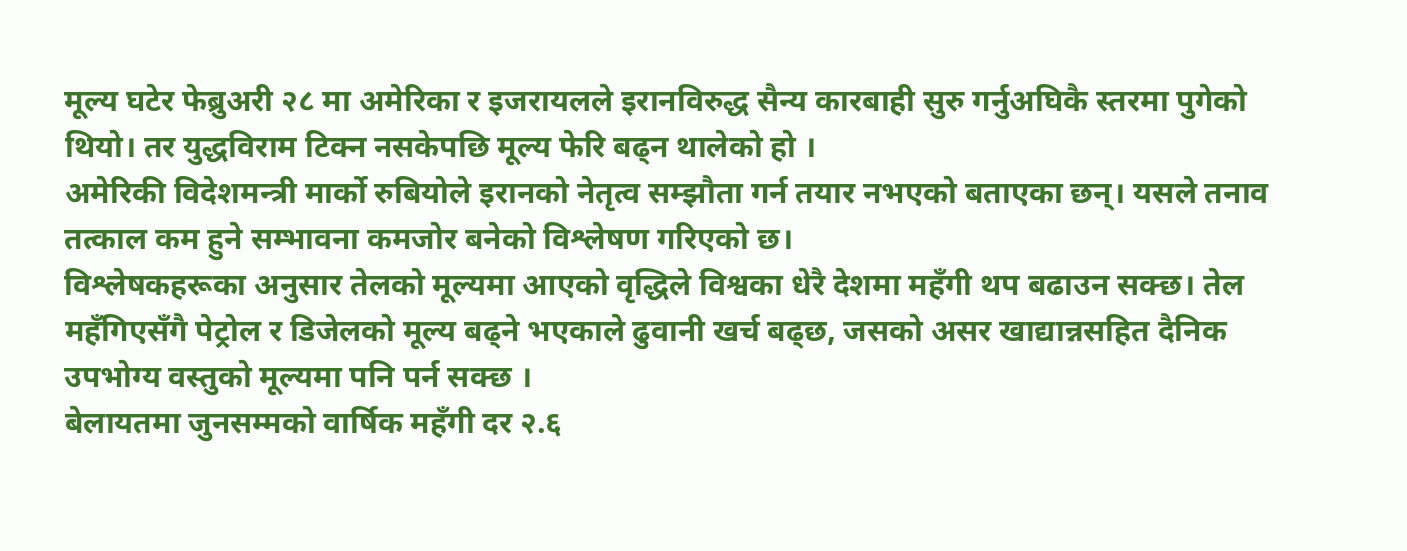मूल्य घटेर फेब्रुअरी २८ मा अमेरिका र इजरायलले इरानविरुद्ध सैन्य कारबाही सुरु गर्नुअघिकै स्तरमा पुगेको थियो। तर युद्धविराम टिक्न नसकेपछि मूल्य फेरि बढ्न थालेको हो ।
अमेरिकी विदेशमन्त्री मार्को रुबियोले इरानको नेतृत्व सम्झौता गर्न तयार नभएको बताएका छन्। यसले तनाव तत्काल कम हुने सम्भावना कमजोर बनेको विश्लेषण गरिएको छ।
विश्लेषकहरूका अनुसार तेलको मूल्यमा आएको वृद्धिले विश्वका धेरै देशमा महँगी थप बढाउन सक्छ। तेल महँगिएसँगै पेट्रोल र डिजेलको मूल्य बढ्ने भएकाले ढुवानी खर्च बढ्छ, जसको असर खाद्यान्नसहित दैनिक उपभोग्य वस्तुको मूल्यमा पनि पर्न सक्छ ।
बेलायतमा जुनसम्मको वार्षिक महँगी दर २.६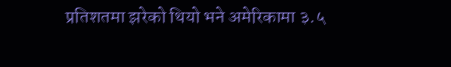प्रतिशतमा झरेको थियो भने अमेरिकामा ३.५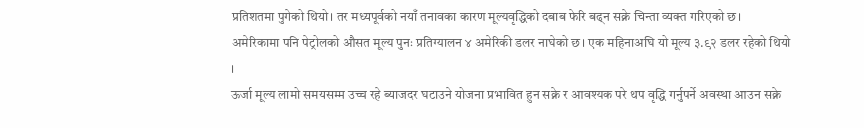प्रतिशतमा पुगेको थियो। तर मध्यपूर्वको नयाँ तनावका कारण मूल्यवृद्धिको दबाब फेरि बढ्न सक्ने चिन्ता व्यक्त गरिएको छ।
अमेरिकामा पनि पेट्रोलको औसत मूल्य पुनः प्रतिग्यालन ४ अमेरिकी डलर नाघेको छ। एक महिनाअघि यो मूल्य ३.९२ डलर रहेको थियो ।
ऊर्जा मूल्य लामो समयसम्म उच्च रहे ब्याजदर घटाउने योजना प्रभावित हुन सक्ने र आवश्यक परे थप वृद्धि गर्नुपर्ने अवस्था आउन सक्ने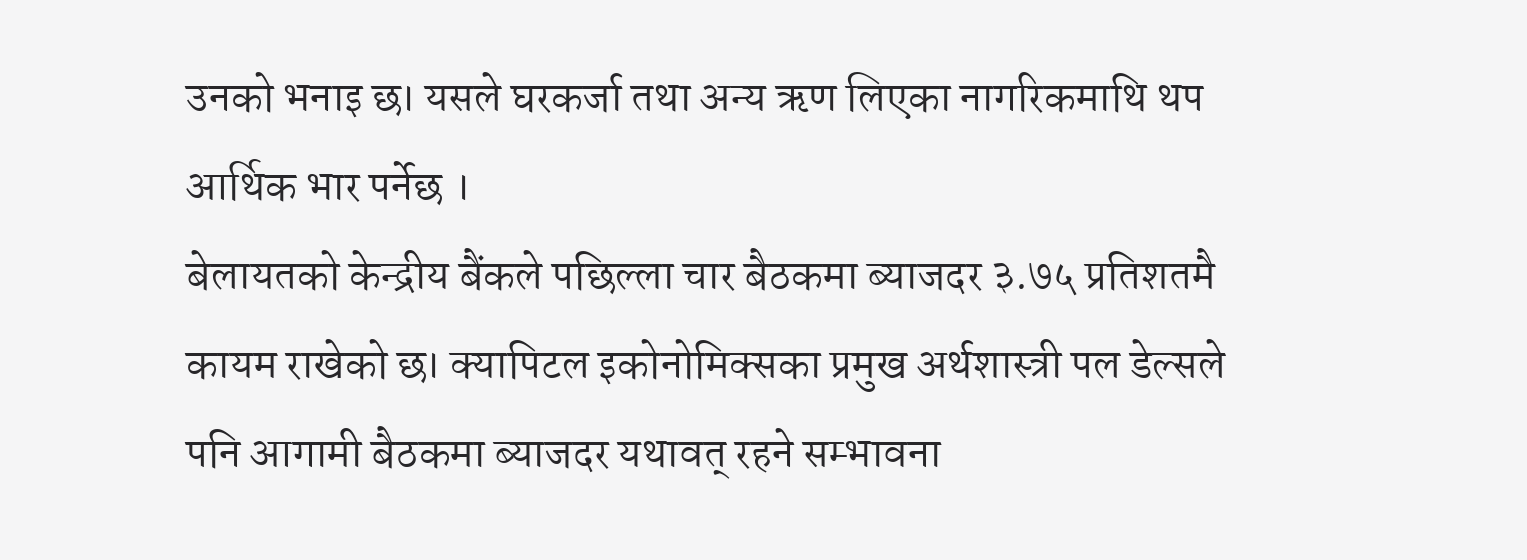उनको भनाइ छ। यसले घरकर्जा तथा अन्य ऋण लिएका नागरिकमाथि थप आर्थिक भार पर्नेछ ।
बेलायतको केन्द्रीय बैंकले पछिल्ला चार बैठकमा ब्याजदर ३.७५ प्रतिशतमै कायम राखेको छ। क्यापिटल इकोनोमिक्सका प्रमुख अर्थशास्त्री पल डेल्सले पनि आगामी बैठकमा ब्याजदर यथावत् रहने सम्भावना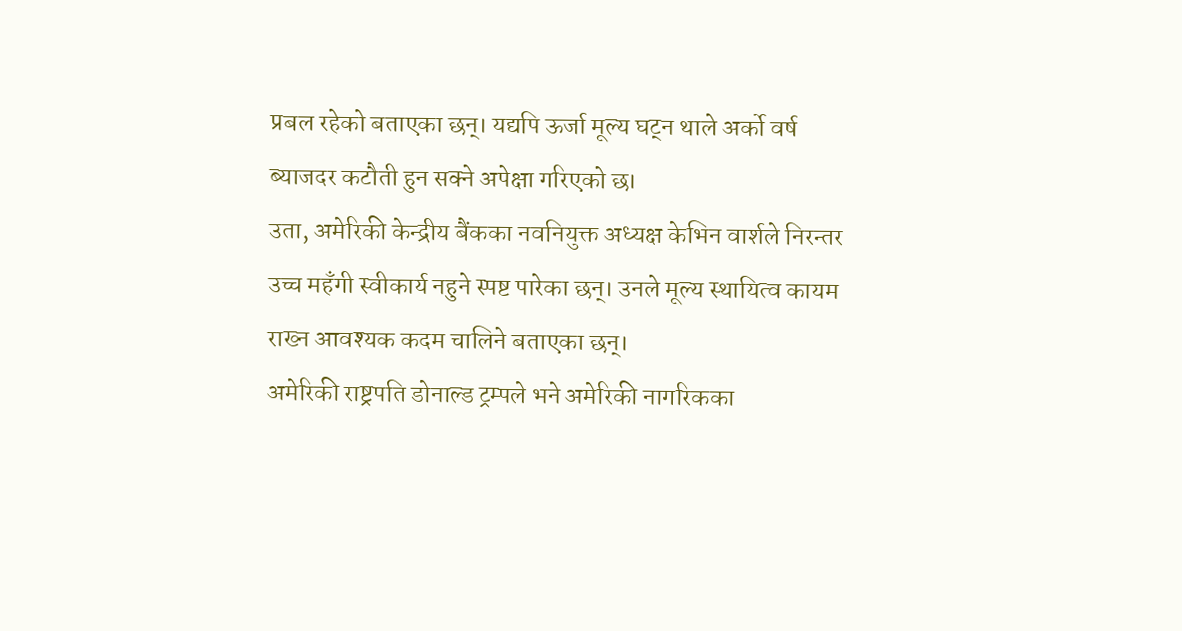प्रबल रहेको बताएका छन्। यद्यपि ऊर्जा मूल्य घट्न थाले अर्को वर्ष ब्याजदर कटौती हुन सक्ने अपेक्षा गरिएको छ।
उता, अमेरिकी केन्द्रीय बैंकका नवनियुक्त अध्यक्ष केभिन वार्शले निरन्तर उच्च महँगी स्वीकार्य नहुने स्पष्ट पारेका छन्। उनले मूल्य स्थायित्व कायम राख्न आवश्यक कदम चालिने बताएका छन्।
अमेरिकी राष्ट्रपति डोनाल्ड ट्रम्पले भने अमेरिकी नागरिकका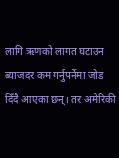लागि ऋणको लागत घटाउन ब्याजदर कम गर्नुपर्नेमा जोड दिँदै आएका छन्। तर अमेरिकी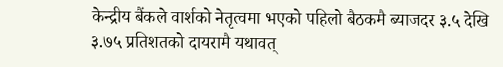केन्द्रीय बैंकले वार्शको नेतृत्वमा भएको पहिलो बैठकमै ब्याजदर ३.५ देखि ३.७५ प्रतिशतको दायरामै यथावत्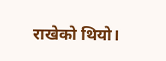राखेको थियो।